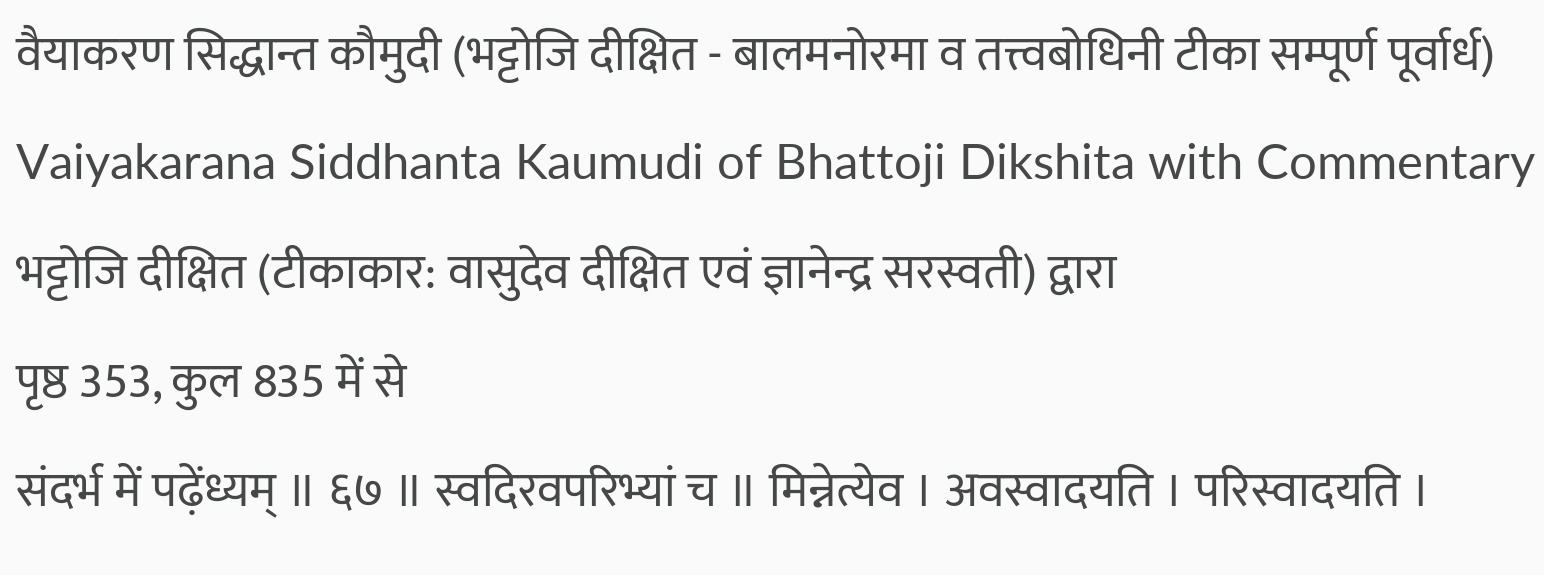वैयाकरण सिद्धान्त कौमुदी (भट्टोजि दीक्षित - बालमनोरमा व तत्त्वबोधिनी टीका सम्पूर्ण पूर्वार्ध)
Vaiyakarana Siddhanta Kaumudi of Bhattoji Dikshita with Commentary
भट्टोजि दीक्षित (टीकाकार: वासुदेव दीक्षित एवं ज्ञानेन्द्र सरस्वती) द्वारा
पृष्ठ 353, कुल 835 में से
संदर्भ में पढ़ेंध्यम् ॥ ६७ ॥ स्वदिरवपरिभ्यां च ॥ मिन्नेत्येव । अवस्वादयति । परिस्वादयति ।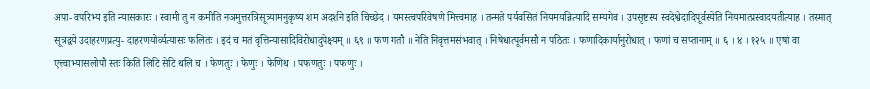अपा- वपरिभ्य इति न्यासकारः । स्वामी तु न कमीति नञमुत्तरत्रिसूत्र्यामनुकृष्य शम अदर्शने इति चिच्छेद । यमस्त्वपरिवेषणे मित्त्वमाह । तन्मते पर्यवसितं नियमयन्नित्यादि सम्यगेव । उपसृष्टस्य स्वदेश्वेदादिपूर्वस्येति नियमात्प्रस्वादयतीत्याह । तस्मात् सूत्रद्वये उदाहरणप्रत्यु- दाहरणयोर्व्यत्यासः फलितः । इदं च मतं वृत्तिन्यासादिविरोधादुपेक्ष्यम् ॥ ६९ ॥ फण गतौ ॥ नेति निवृत्तमसंभवात् । निषेधात्पूर्वमसौ न पठितः । फणादिकार्यानुरोधात् । फणां च सप्तानाम् ॥ ६ । ४ । १२५ ॥ एषां वा एत्त्वाभ्यासलोपौ स्तः किति लिटि सेटि थलि च । फेणतुः । फेणुः । फेणिथ । पफणतुः । पफणुः ।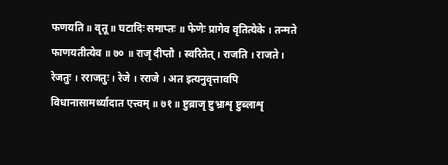फणयति ॥ वृतू ॥ घटादिः समाप्तः ॥ फेणेः प्रागेव वृतित्येके । तन्मते फाणयतीत्येव ॥ ७० ॥ राजृ दीप्तौ । स्वरितेत् । राजति । राजते । रेजतुः । रराजतुः । रेजे । रराजे । अत इत्यनुवृत्तावपि विधानासामर्थ्यादात एत्त्वम् ॥ ७१॥ ष्टुब्राजृ ष्टुभ्राशृ ष्टुब्लाशृ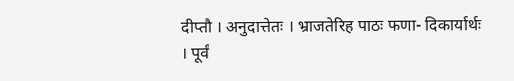दीप्तौ । अनुदात्तेतः । भ्राजतेरिह पाठः फणा- दिकार्यार्थः । पूर्वं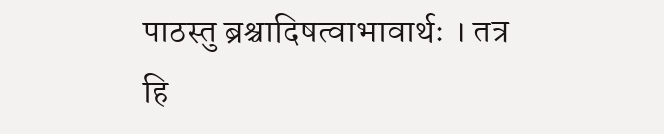पाठस्तु ब्रश्चादिषत्वाभावार्थः । तत्र हि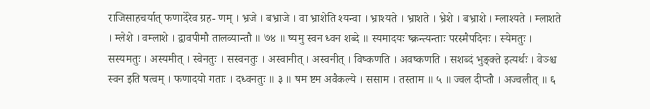राजिसाहचर्यात् फणादेरेव ग्रह- णम् । भ्रजे । बभ्राजे । वा भ्राशेति श्यन्वा । भ्राश्यते । भ्राशते । भ्रेशे । बभ्राशे । म्लाश्यते । म्लाशते । म्लेशे । वम्लाशे । द्वावपीमौ तालव्यान्तौ ॥ ७४ ॥ ष्यमु स्वन ध्वन शब्दे ॥ स्यमादयः ष्क्रन्त्यन्ताः परस्मैपदिनः । स्येमतुः । सस्यमतुः । अस्यमीत् । स्वेनतुः । सस्वनतुः । अस्वानीत् । अस्वनीत् । विष्कणति । अवष्कणति । सशब्दं भुङ्क्ते इत्यर्थः । वेञ्श्च स्वन इति षत्वम् । फणादयो गताः । दध्वनतुः ॥ ३ ॥ षम ष्टम अवैकल्ये । ससाम । तस्ताम ॥ ५ ॥ ज्वल दीप्तौ । अज्वलीत् ॥ ६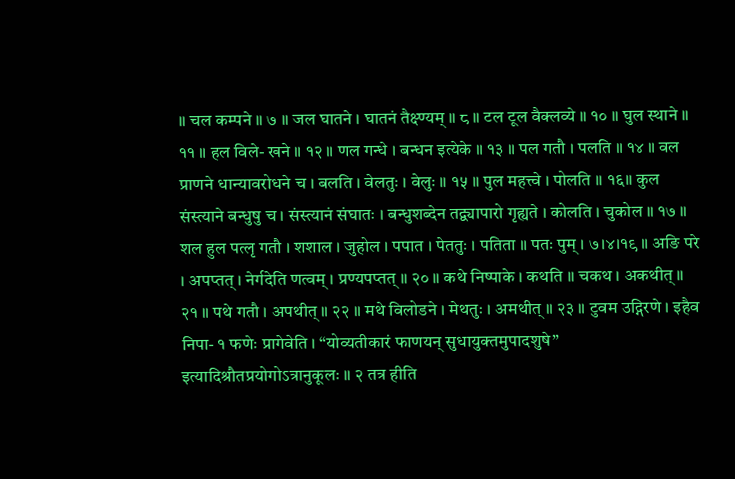॥ चल कम्पने ॥ ७ ॥ जल घातने । घातनं तैक्ष्ण्यम् ॥ ८ ॥ टल टूल वैक्लव्ये ॥ १० ॥ घुल स्थाने ॥ ११ ॥ हल विले- खने ॥ १२ ॥ णल गन्धे । बन्धन इत्येके ॥ १३ ॥ पल गतौ । पलति ॥ १४ ॥ वल प्राणने धान्यावरोधने च । बलति । वेलतुः । वेलुः ॥ १५ ॥ पुल महत्त्वे । पोलति ॥ १६॥ कुल संस्त्याने बन्धुषु च । संस्त्यानं संघातः । बन्धुशब्देन तद्व्यापारो गृह्यते । कोलति । चुकोल ॥ १७ ॥ शल हुल पत्लृ गतौ । शशाल । जुहोल । पपात । पेततुः । पतिता ॥ पतः पुम् । ७।४।१९ ॥ अङि परे । अपप्तत् । नेर्गदेति णत्वम् । प्रण्यपप्तत् ॥ २० ॥ कथे निष्पाके । कथति ॥ चकथ । अकथीत् ॥ २१ ॥ पथे गतौ । अपथीत् ॥ २२ ॥ मथे विलोडने । मेथतुः । अमथीत् ॥ २३ ॥ टुवम उद्गिरणे । इहैव निपा- १ फणेः प्रागेवेति । “योव्यतीकारं फाणयन् सुधायुक्तमुपादशुषे” इत्यादिश्रौतप्रयोगोऽत्रानुकूलः ॥ २ तत्र हीति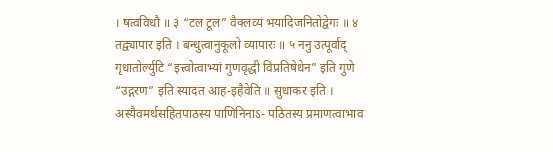। षत्वविधौ ॥ ३ “टल टूल” वैक्लव्यं भयादिजनितोद्वेगः ॥ ४ तद्व्यापार इति । बन्धुत्वानुकूलो व्यापारः ॥ ५ ननु उत्पूर्वाद् गृधातोर्ल्युटि “इत्त्वोत्वाभ्यां गुणवृद्धी विप्रतिषेधेन” इति गुणे “उद्गरण” इति स्यादत आह-इहैवेति ॥ सुधाकर इति । अस्यैवमर्थसहितपाठस्य पाणिनिनाऽ- पठितस्य प्रमाणत्वाभाव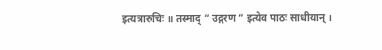इत्यत्रारुचिः ॥ तस्माद् “ उद्गरण ” इत्येव पाठः साधीयान् ।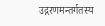उद्गरणमन्तर्गतस्य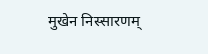मुखेन निस्सारणम्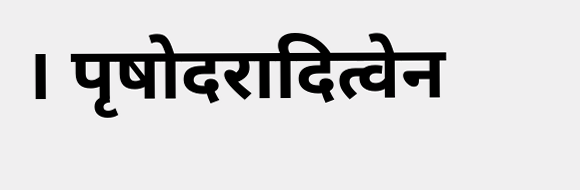। पृषोदरादित्वेन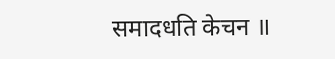समादधति केचन ॥